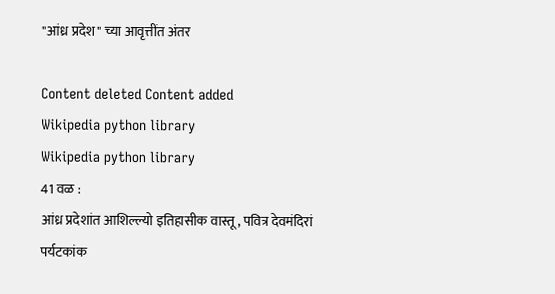"आंध्र प्रदेश" च्या आवृत्तींत अंतर

Content deleted Content added
Wikipedia python library
Wikipedia python library
41 वळ :
आंध्र प्रदेशांत आशिल्ल्यो इतिहासीक वास्तू, पवित्र देवमंदिरां पर्यटकांक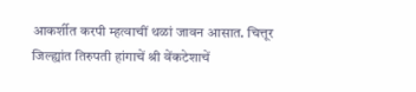आकर्शीत करपी म्हत्वाचीं थळां जावन आसात. चित्तूर जिल्ह्यांत तिरुपती हांगाचें श्री वेंकटेशाचें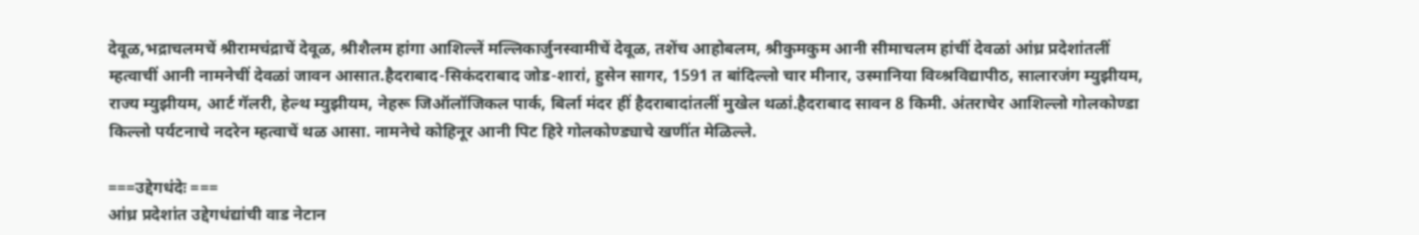देवूळ,भद्राचलमचें श्रीरामचंद्राचें देवूळ, श्रीशैलम हांगा आशिल्लें मल्लिकार्जुनस्वामीचें देवूळ, तशेंच आहोबलम, श्रीकुमकुम आनी सीमाचलम हांचीं देवळां आंध्र प्रदेशांतलीं म्हत्वाचीं आनी नामनेचीं देवळां जावन आसात.हैदराबाद-सिकंदराबाद जोड-शारां, हुसेन सागर, 1591 त बांदिल्लो चार मीनार, उस्मानिया विव्श्रविद्यापीठ, सालारजंग म्युझीयम, राज्य म्युझीयम, आर्ट गॅलरी, हेल्थ म्युझीयम, नेहरू जिऑलॉजिकल पार्क, बिर्ला मंदर हीं हैदराबादांतलीं मुखेल थळां.हैदराबाद सावन 8 किमी. अंतराचेर आशिल्लो गोलकोण्डा किल्लो पर्यटनाचे नदरेन म्हत्वाचें थळ आसा. नामनेचे कोहिनूर आनी पिट हिरे गोलकोण्ड्याचे खणींत मेळिल्ले.

===उद्देगधंदेः ===
आंध्र प्रदेशांत उद्देगधंद्यांची वाड नेटान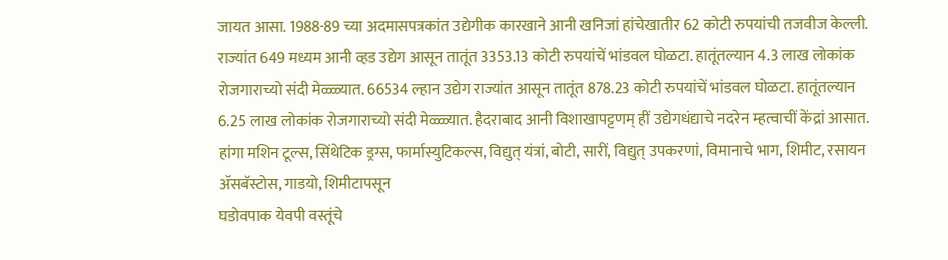जायत आसा. 1988-89 च्या अदमासपत्रकांत उद्येगीक कारखाने आनी खनिजां हांचेखातीर 62 कोटी रुपयांची तजवीज केल्ली. राज्यांत 649 मध्यम आनी व्हड उद्येग आसून तातूंत 3353.13 कोटी रुपयांचें भांडवल घोळटा. हातूंतल्यान 4.3 लाख लोकांक रोजगाराच्यो संदी मेळ्ळ्यात. 66534 ल्हान उद्येग राज्यांत आसून तातूंत 878.23 कोटी रुपयांचें भांडवल घोळटा. हातूंतल्यान 6.25 लाख लोकांक रोजगाराच्यो संदी मेळ्ळ्यात. हैदराबाद आनी विशाखापट्टणम् हीं उद्येगधंद्याचे नदरेन म्हत्वाचीं केंद्रां आसात. हांगा मशिन टूल्स, सिंथेटिक ड्रग्स, फार्मास्युटिकल्स, विद्युत् यंत्रां, बोटी, सारीं, विद्युत् उपकरणां, विमानाचे भाग, शिमीट, रसायन ॲसबॅस्टोस, गाडयो, शिमीटापसून
घडोवपाक येवपी वस्तूंचे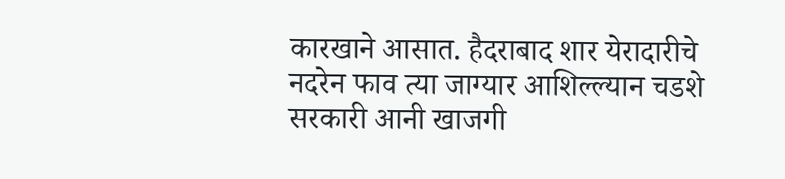कारखाने आसात. हैदराबाद शार येरादारीचे नदरेन फाव त्या जाग्यार आशिल्ल्यान चडशे सरकारी आनी खाजगी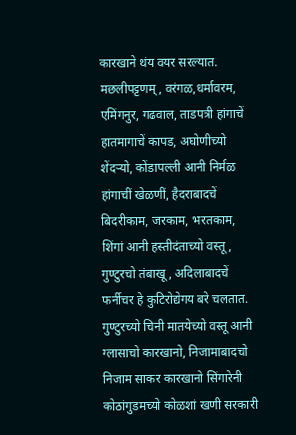कारखाने थंय वयर सरल्यात. मछलीपट्टणम्, वरंगळ,धर्मावरम, एमिंगनुर, गढवाल, ताडपत्री हांगाचें हातमागाचें कापड, अघोणीच्यो शेंदऱ्यो, कोंडापल्ली आनी निर्मळ हांगाचीं खेळणीं, हैदराबादचें बिदरीकाम, जरकाम, भरतकाम, शिंगां आनी हस्तीदंताच्यो वस्तू, गुण्टुरचो तंबाखू, अदिलाबादचें फर्नीचर हे कुटिरोद्येगय बरे चलतात. गुण्टुरच्यो चिनी मातयेच्यो वस्तू आनी ग्लासाचो कारखानो, निजामाबादचो निजाम साकर कारखानो सिंगारेनी कोठांगुडमच्यो कोळशां खणी सरकारी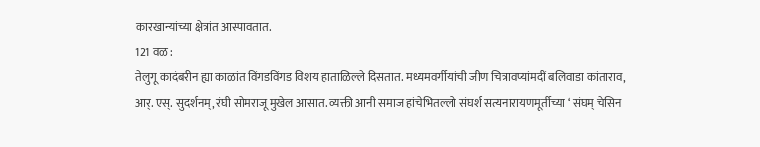कारखान्यांच्या क्षेत्रांत आस्पावतात.
121 वळ :
तेलुगू कादंबरीन ह्या काळांत विंगडविंगड विशय हाताळिल्ले दिसतात. मध्यमवर्गीयांची जीण चित्रावप्यांमदीं बलिवाडा कांताराव, आर्. एस्. सुदर्शनम्, रंघी सोमराजू मुखेल आसात. व्यक्ती आनी समाज हांचेभितल्लो संघर्श सत्यनारायणमूर्तीच्या ‘ संघम् चेसिन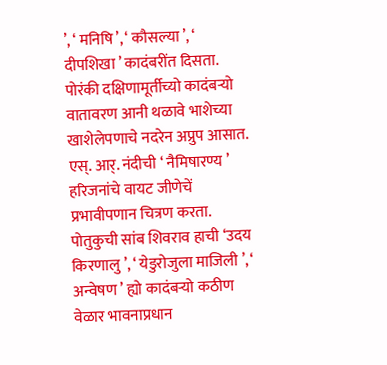’, ‘ मनिषि ’, ‘ कौसल्या ’, ‘ दीपशिखा ’ कादंबरींत दिसता. पोरंकी दक्षिणामूर्तीच्यो कादंबऱ्यो वातावरण आनी थळावे भाशेच्या खाशेलेपणाचे नदरेन अप्रुप आसात. एस्. आर्. नंदीची ‘ नैमिषारण्य ’ हरिजनांचे वायट जीणेचें प्रभावीपणान चित्रण करता. पोतुकुची सांब शिवराव हाची ‘उदय किरणालु ’, ‘ येडुरोजुला माजिली ’, ‘ अन्वेषण ’ ह्यो कादंबऱ्यो कठीण वेळार भावनाप्रधान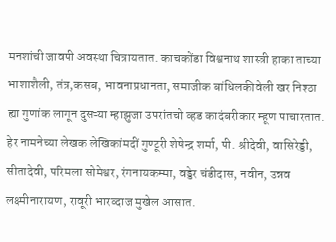मनशांची जावपी अवस्था चित्रायतात. काचकोंडा विश्वनाथ शास्त्री हाका ताच्या भाशाशैली, तंत्र,कसब, भावनाप्रधानता, समाजीक बांधिलकीवेली खर निश्ठा ह्या गुणांक लागून दुसऱ्या म्हाझुजा उपरांतचो व्हड कादंबरीकार म्हूण पाचारतात. हेर नामनेच्या लेखक लेखिकांमदीं गुण्टूरी शेषेन्द्र शर्मा, पी. श्रीदेवी, वासिरेड्डी, सीतादेवी, परिमला सोमेश्वर, रंगनायकम्मा, वड्डेर चंडीदास, नवीन, उन्नव लक्ष्मीनारायण, रावूरी भारव्दाज मुखेल आसात.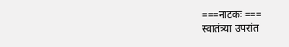===नाटकः ===
स्वातंत्र्या उपरांत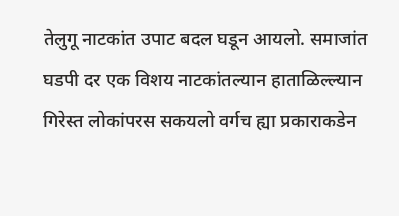तेलुगू नाटकांत उपाट बदल घडून आयलो. समाजांत घडपी दर एक विशय नाटकांतल्यान हाताळिल्ल्यान गिरेस्त लोकांपरस सकयलो वर्गच ह्या प्रकाराकडेन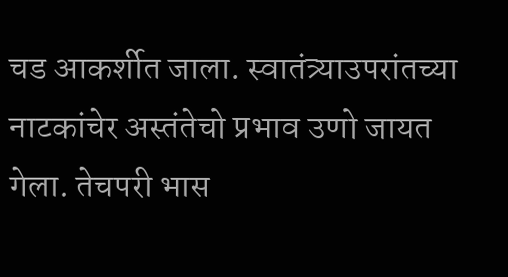चड आकर्शीत जाला. स्वातंत्र्याउपरांतच्या नाटकांचेर अस्तंतेचो प्रभाव उणो जायत गेला. तेचपरी भास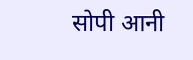सोपी आनी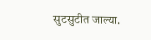सुटसुटीत जाल्या.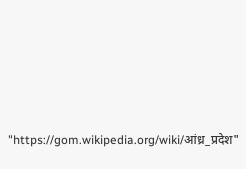"https://gom.wikipedia.org/wiki/आंध्र_प्रदेश"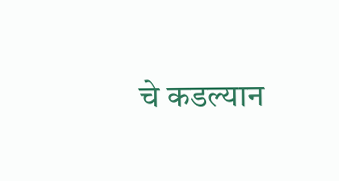चे कडल्यान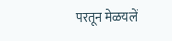परतून मेळयलें